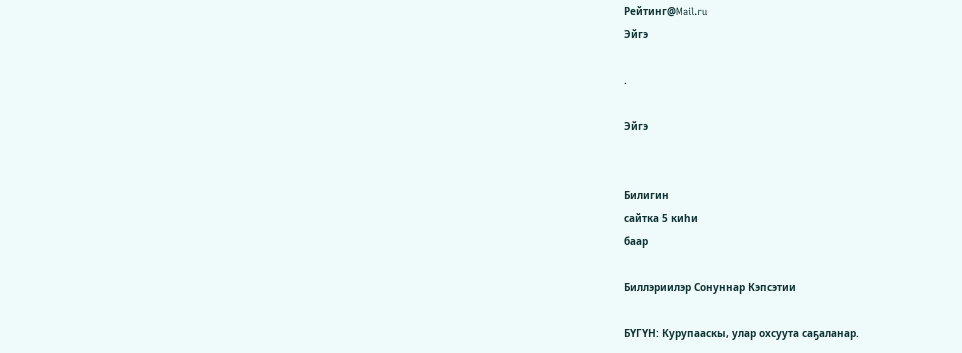Рейтинг@Mail.ru
Эйгэ

.

Эйгэ


Билигин
сайтка 5 киһи
баар

Биллэриилэр Сонуннар Кэпсэтии

БYГYН: Курупааскы, улар охсуута саҕаланар.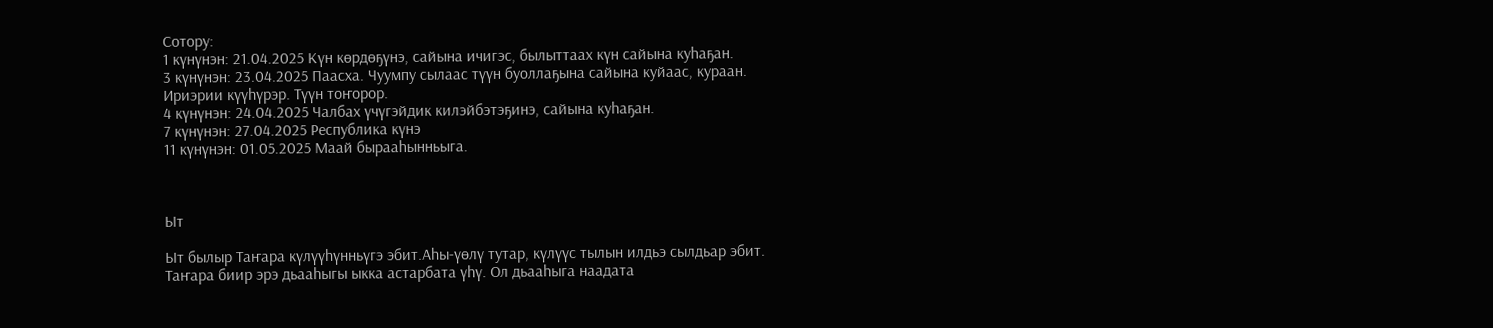Сотору:
1 күнүнэн: 21.04.2025 Күн көрдөҕүнэ, сайына ичигэс, былыттаах күн сайына куһаҕан.
3 күнүнэн: 23.04.2025 Паасха. Чуумпу сылаас түүн буоллаҕына сайына куйаас, кураан. Ириэрии күүһүрэр. Түүн тоҥорор.
4 күнүнэн: 24.04.2025 Чалбах үчүгэйдик килэйбэтэҕинэ, сайына куһаҕан.
7 күнүнэн: 27.04.2025 Республика күнэ
11 күнүнэн: 01.05.2025 Маай бырааhынньыга.



Ыт

Ыт былыр Таҥара күлүүһүнньүгэ эбит.Аһы-үөлү тутар, күлүүс тылын илдьэ сылдьар эбит. Таҥара биир эрэ дьааһыгы ыкка астарбата үһү. Ол дьааһыга наадата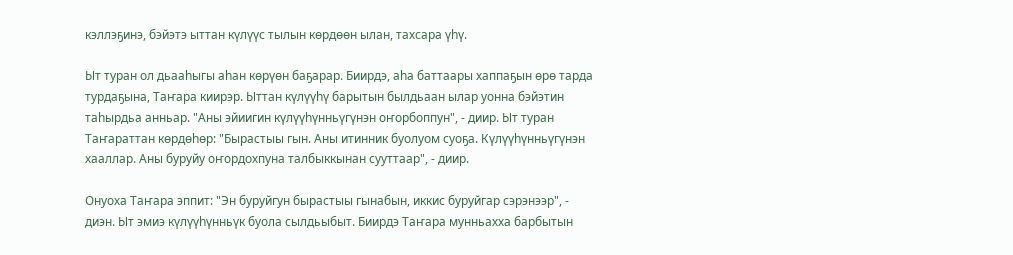кэллэҕинэ, бэйэтэ ыттан күлүүс тылын көрдөөн ылан, тахсара үһү.

Ыт туран ол дьааһыгы аһан көрүөн баҕарар. Биирдэ, аһа баттаары хаппаҕын өрө тарда турдаҕына, Таҥара киирэр. Ыттан күлүүһү барытын былдьаан ылар уонна бэйэтин таһырдьа анньар. "Аны эйиигин күлүүһүнньүгүнэн оҥорбоппун", - диир. Ыт туран Таҥараттан көрдөһөр: "Бырастыы гын. Аны итинник буолуом суоҕа. Күлүүһүнньүгүнэн хааллар. Аны буруйу оҥордохпуна талбыккынан сууттаар", - диир.

Онуоха Таҥара эппит: "Эн буруйгун бырастыы гынабын, иккис буруйгар сэрэнээр", - диэн. Ыт эмиэ күлүүһүнньүк буола сылдьыбыт. Биирдэ Таҥара мунньахха барбытын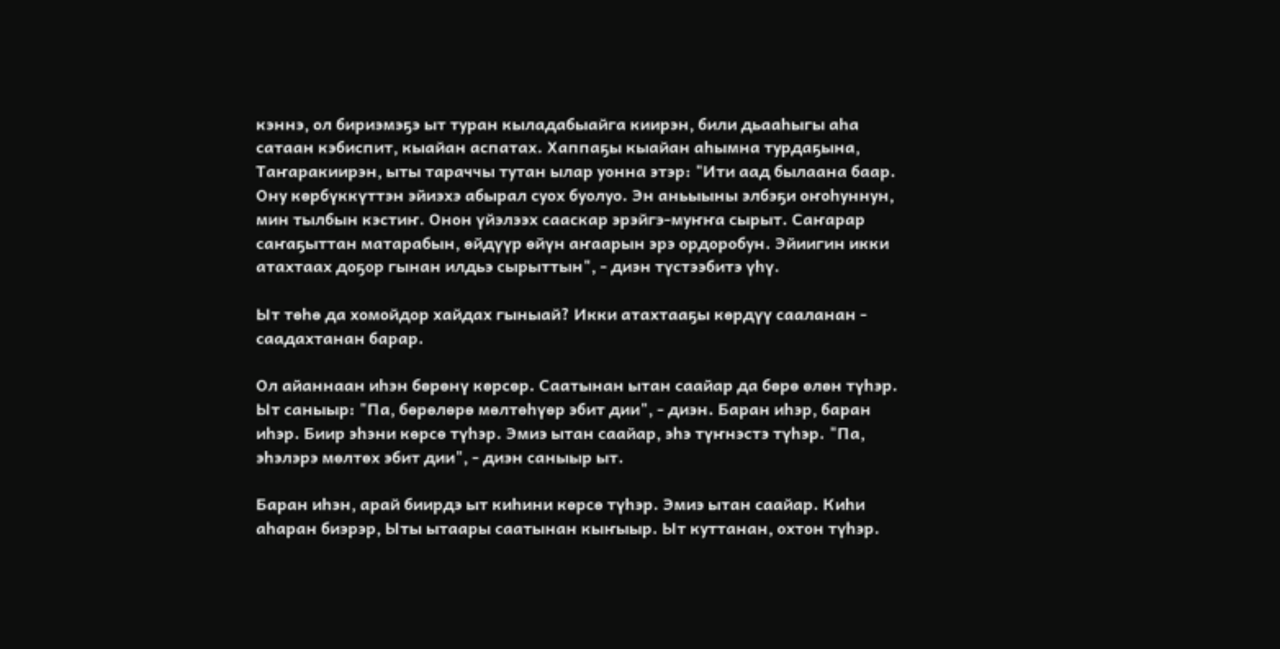кэннэ, ол бириэмэҕэ ыт туран кыладабыайга киирэн, били дьааһыгы аһа сатаан кэбиспит, кыайан аспатах. Хаппаҕы кыайан аһымна турдаҕына, Таҥаракиирэн, ыты тараччы тутан ылар уонна этэр: "Ити аад былаана баар. Ону көрбүккүттэн эйиэхэ абырал суох буолуо. Эн аньыыны элбэҕи оҥоһуннун, мин тылбын кэстиҥ. Онон үйэлээх сааскар эрэйгэ-муҥҥа сырыт. Саҥарар саҥаҕыттан матарабын, өйдүүр өйүн аҥаарын эрэ ордоробун. Эйиигин икки атахтаах доҕор гынан илдьэ сырыттын", - диэн түстээбитэ үһү.

Ыт төһө да хомойдор хайдах гыныай? Икки атахтааҕы көрдүү сааланан - саадахтанан барар.

Ол айаннаан иһэн бөрөнү көрсөр. Саатынан ытан саайар да бөрө өлөн түһэр. Ыт саныыр: "Па, бөрөлөрө мөлтөһүөр эбит дии", - диэн. Баран иһэр, баран иһэр. Биир эһэни көрсө түһэр. Эмиэ ытан саайар, эһэ түҥнэстэ түһэр. "Па, эһэлэрэ мөлтөх эбит дии", - диэн саныыр ыт.

Баран иһэн, арай биирдэ ыт киһини көрсө түһэр. Эмиэ ытан саайар. Киһи аһаран биэрэр, Ыты ытаары саатынан кыҥыыр. Ыт куттанан, охтон түһэр.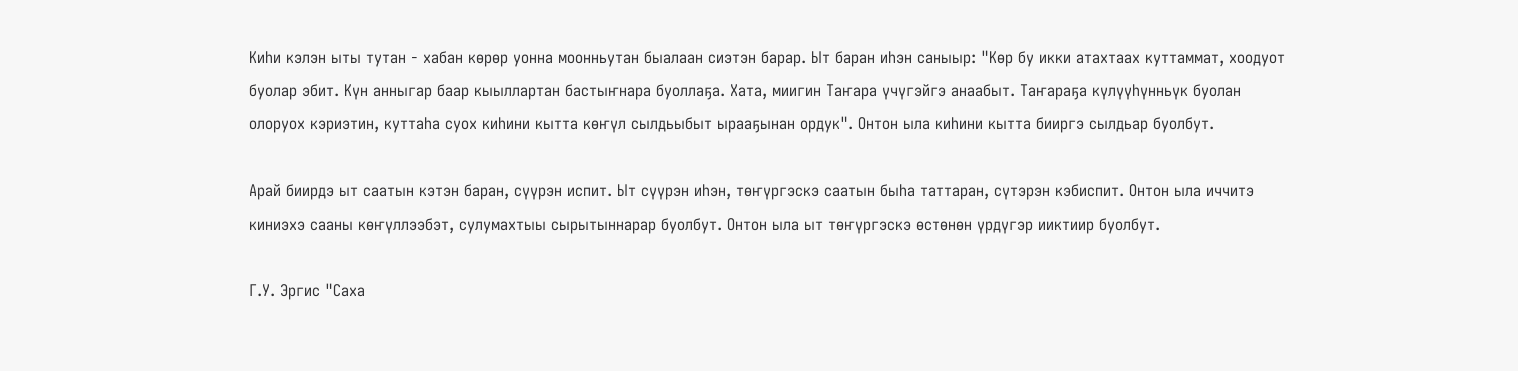Киһи кэлэн ыты тутан - хабан көрөр уонна моонньутан быалаан сиэтэн барар. Ыт баран иһэн саныыр: "Көр бу икки атахтаах куттаммат, хоодуот буолар эбит. Күн анныгар баар кыыллартан бастыҥнара буоллаҕа. Хата, миигин Таҥара үчүгэйгэ анаабыт. Таҥараҕа күлүүһүнньүк буолан олоруох кэриэтин, куттаһа суох киһини кытта көҥүл сылдьыбыт ырааҕынан ордук". Онтон ыла киһини кытта бииргэ сылдьар буолбут.

Арай биирдэ ыт саатын кэтэн баран, сүүрэн испит. Ыт сүүрэн иһэн, төҥүргэскэ саатын быһа таттаран, сүтэрэн кэбиспит. Онтон ыла иччитэ киниэхэ сааны көҥүллээбэт, сулумахтыы сырытыннарар буолбут. Онтон ыла ыт төҥүргэскэ өстөнөн үрдүгэр ииктиир буолбут.

Г.У. Эргис "Саха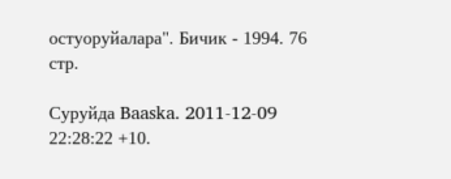остуоруйалара". Бичик - 1994. 76 стр.

Суруйда Baaska. 2011-12-09 22:28:22 +10.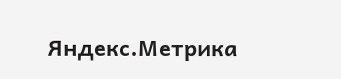Яндекс.Метрика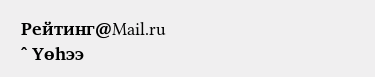Рейтинг@Mail.ru
^ Үөһээ